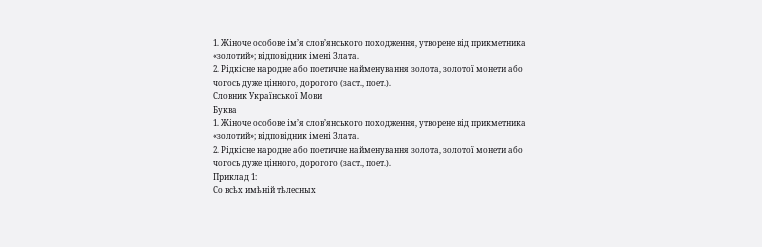1. Жіноче особове ім’я слов’янського походження, утворене від прикметника «золотий»; відповідник імені Злата.
2. Рідкісне народне або поетичне найменування золота, золотої монети або чогось дуже цінного, дорогого (заст., поет.).
Словник Української Мови
Буква
1. Жіноче особове ім’я слов’янського походження, утворене від прикметника «золотий»; відповідник імені Злата.
2. Рідкісне народне або поетичне найменування золота, золотої монети або чогось дуже цінного, дорогого (заст., поет.).
Приклад 1:
Со всѣх имѣній тѣлесных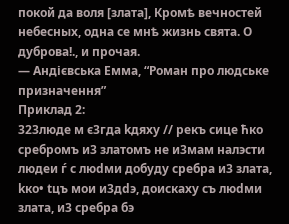покой да воля [злата], Кромѣ вечностей небесных, одна се мнѣ жизнь свята. О дуброва!., и прочая.
— Андієвська Емма, “Роман про людське призначення”
Приклад 2:
323люде м є3гда kдяху // рекъ сице ћко сребромъ и3 златомъ не и3мам налэсти людеи ѓ с люdми добуду сребра и3 злата, kко• tцъ мои и3дdэ, доискаху съ люdми злата, и3 сребра бэ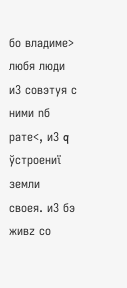бо владиме> любя люди и3 совэтуя с ними nб рате<, и3 q ўстроениї земли своея. и3 бэ живz со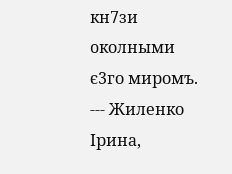кн7зи oколными є3го миромъ.
--- Жиленко Ірина,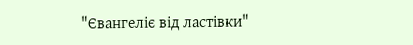"Євангеліє від ластівки"